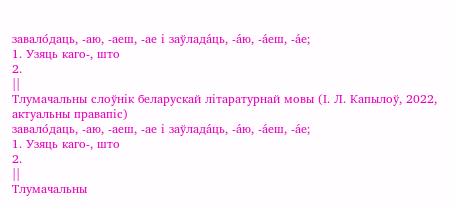завало́даць, -аю, -аеш, -ае і заўлада́ць, -а́ю, -а́еш, -а́е;
1. Узяць каго-, што
2.
||
Тлумачальны слоўнік беларускай літаратурнай мовы (І. Л. Капылоў, 2022, актуальны правапіс)
завало́даць, -аю, -аеш, -ае і заўлада́ць, -а́ю, -а́еш, -а́е;
1. Узяць каго-, што
2.
||
Тлумачальны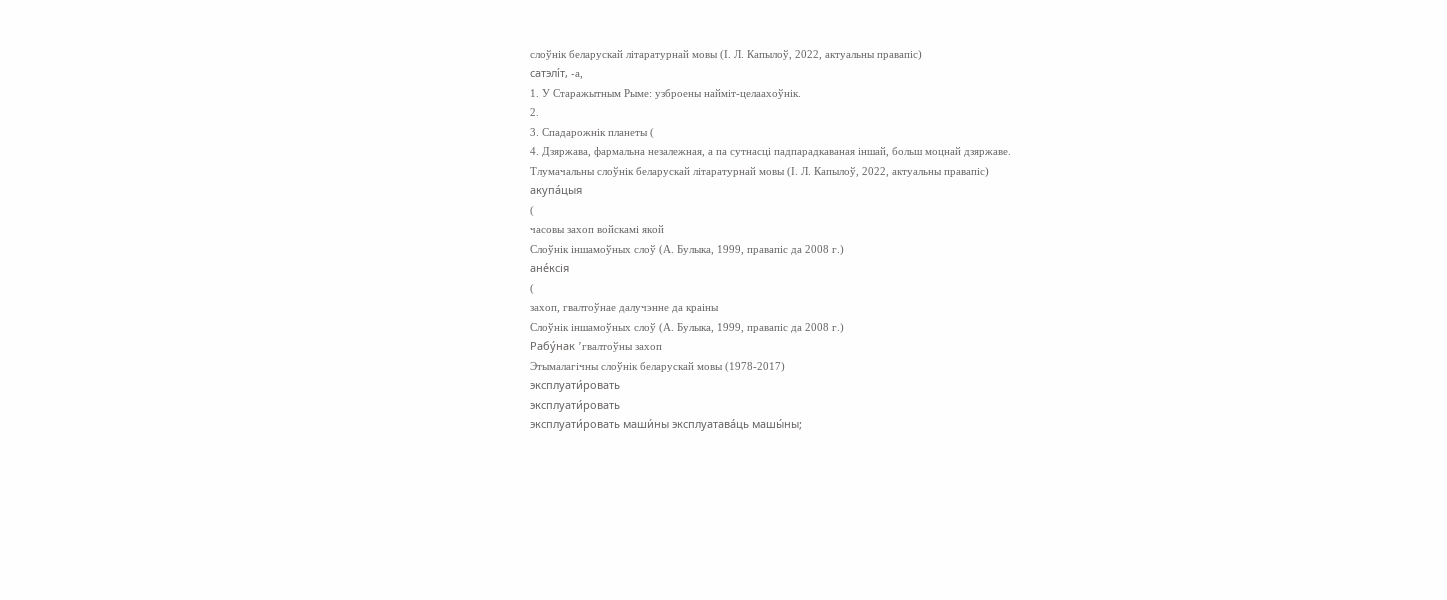слоўнік беларускай літаратурнай мовы (І. Л. Капылоў, 2022, актуальны правапіс)
сатэлі́т, -а,
1. У Старажытным Рыме: узброены найміт-целаахоўнік.
2.
3. Спадарожнік планеты (
4. Дзяржава, фармальна незалежная, а па сутнасці падпарадкаваная іншай, больш моцнай дзяржаве.
Тлумачальны слоўнік беларускай літаратурнай мовы (І. Л. Капылоў, 2022, актуальны правапіс)
акупа́цыя
(
часовы захоп войскамі якой
Слоўнік іншамоўных слоў (А. Булыка, 1999, правапіс да 2008 г.)
ане́ксія
(
захоп, гвалтоўнае далучэнне да краіны
Слоўнік іншамоўных слоў (А. Булыка, 1999, правапіс да 2008 г.)
Рабу́нак ’гвалтоўны захоп
Этымалагічны слоўнік беларускай мовы (1978-2017)
эксплуати́ровать
эксплуати́ровать
эксплуати́ровать маши́ны эксплуатава́ць машы́ны;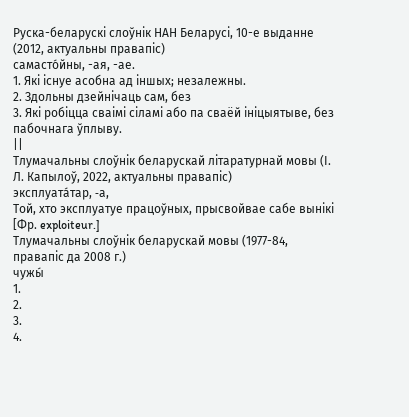Руска-беларускі слоўнік НАН Беларусі, 10-е выданне (2012, актуальны правапіс)
самасто́йны, -ая, -ае.
1. Які існуе асобна ад іншых; незалежны.
2. Здольны дзейнічаць сам, без
3. Які робіцца сваімі сіламі або па сваёй ініцыятыве, без пабочнага ўплыву.
||
Тлумачальны слоўнік беларускай літаратурнай мовы (І. Л. Капылоў, 2022, актуальны правапіс)
эксплуата́тар, ‑а,
Той, хто эксплуатуе працоўных, прысвойвае сабе вынікі
[Фр. exploiteur.]
Тлумачальны слоўнік беларускай мовы (1977-84, правапіс да 2008 г.)
чужы́
1.
2.
3.
4.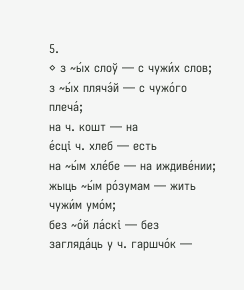5.
◊ з ~ы́х слоў — с чужи́х слов;
з ~ы́х плячэ́й — с чужо́го плеча́;
на ч. кошт — на
е́сці ч. хлеб — есть
на ~ы́м хле́бе — на иждиве́нии;
жыць ~ы́м ро́зумам — жить чужи́м умо́м;
без ~о́й ла́скі — без
загляда́ць у ч. гаршчо́к —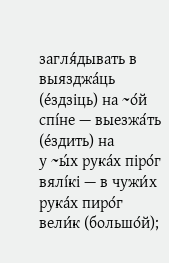загля́дывать в
выязджа́ць (е́здзіць) на ~о́й спі́не — выезжа́ть (е́здить) на
у ~ы́х рука́х піро́г вялі́кі — в чужи́х рука́х пиро́г вели́к (большо́й);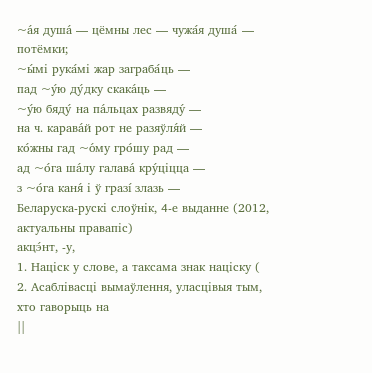~а́я душа́ — цёмны лес — чужа́я душа́ — потёмки;
~ы́мі рука́мі жар заграба́ць —
пад ~у́ю ду́дку скака́ць —
~у́ю бяду́ на па́льцах развяду́ —
на ч. карава́й рот не разяўля́й —
ко́жны гад ~о́му гро́шу рад —
ад ~о́га ша́лу галава́ кру́ціцца —
з ~о́га каня́ і ў гразі́ злазь —
Беларуска-рускі слоўнік, 4-е выданне (2012, актуальны правапіс)
акцэ́нт, -у,
1. Націск у слове, а таксама знак націску (
2. Асаблівасці вымаўлення, уласцівыя тым, хто гаворыць на
||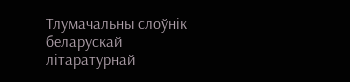Тлумачальны слоўнік беларускай літаратурнай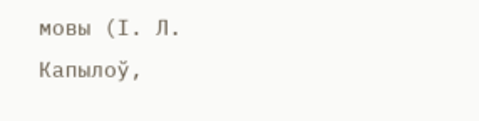мовы (І. Л. Капылоў,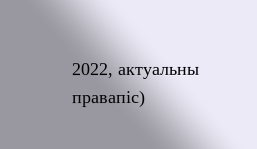2022, актуальны правапіс)